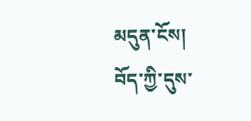མདུན་ངོས།
བོད་ཀྱི་དུས་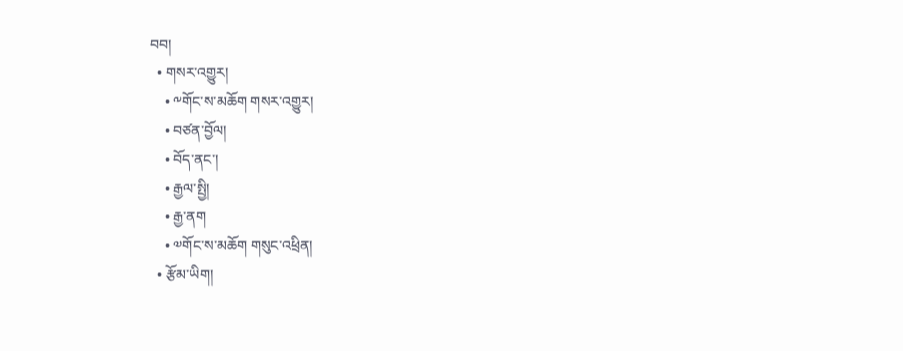བབ།
  • གསར་འགྱུར།
    • ༸གོང་ས་མཆོག གསར་འགྱུར།
    • བཙན་བྱོལ།
    • བོད་ནང་།
    • རྒྱལ་སྤྱི།
    • རྒྱ་ནག
    • ༧གོང་ས་མཆོག གསུང་འཕྲིན།
  • རྩོམ་ཡིག།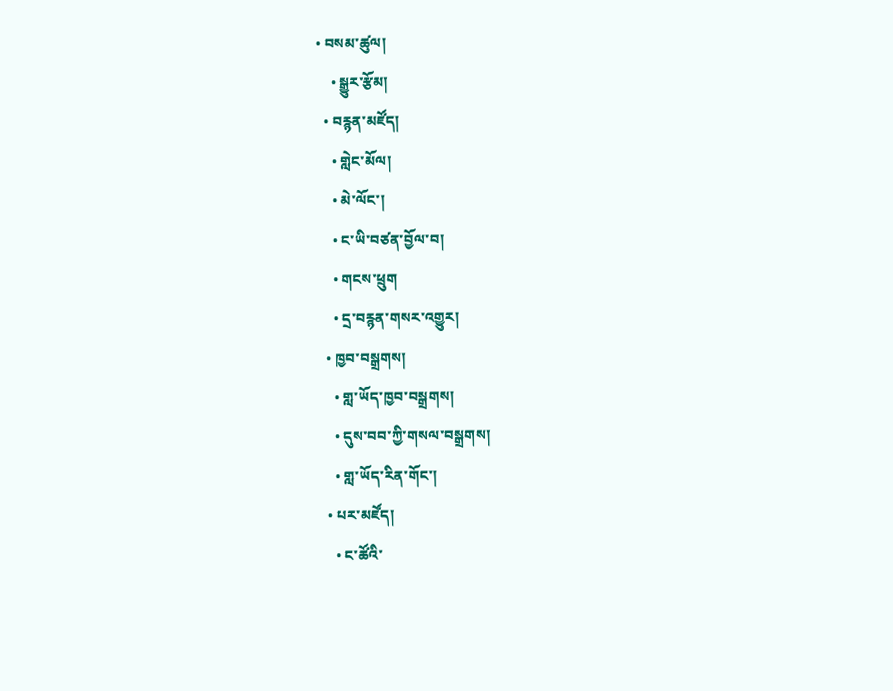• བསམ་ཚུལ།
    • སྒྱུར་རྩོམ།
  • བརྙན་མཛོད།
    • གླེང་མོལ།
    • མེ་ལོང་།
    • ང་ཡི་བཙན་བྱོལ་བ།
    • གངས་ཕྲུག
    • དྲ་བརྙན་གསར་འགྱུར།
  • ཁྱབ་བསྒྲགས།
    • གླ་ཡོད་ཁྱབ་བསྒྲགས།
    • དུས་བབ་ཀྱི་གསལ་བསྒྲགས།
    • གླ་ཡོད་རིན་གོང་།
  • པར་མཛོད།
    • ང་ཚོའི་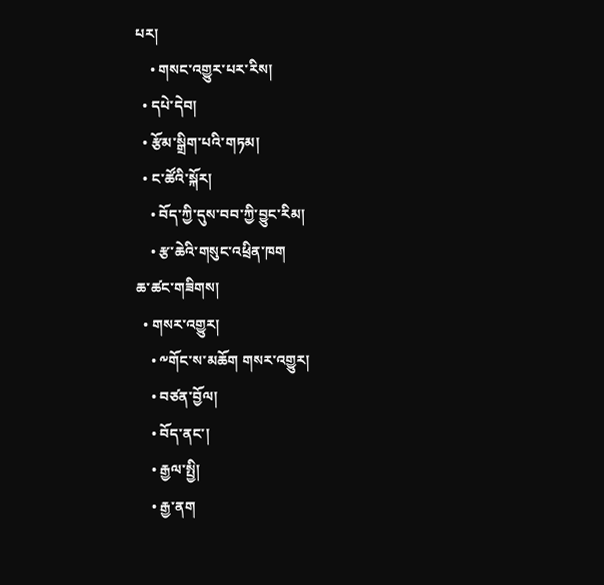པར།
    • གསང་འགྱུར་པར་རིས།
  • དཔེ་དེབ།
  • རྩོམ་སྒྲིག་པའི་གཏམ།
  • ང་ཚོའི་སྐོར།
    • བོད་ཀྱི་དུས་བབ་ཀྱི་བྱུང་རིམ།
    • རྩ་ཆེའི་གསུང་འཕྲིན་ཁག
ཆ་ཚང་གཟིགས།
  • གསར་འགྱུར།
    • ༸གོང་ས་མཆོག གསར་འགྱུར།
    • བཙན་བྱོལ།
    • བོད་ནང་།
    • རྒྱལ་སྤྱི།
    • རྒྱ་ནག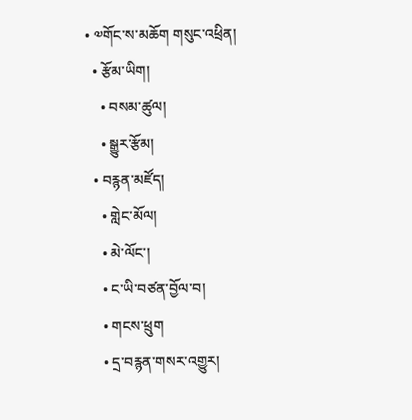• ༧གོང་ས་མཆོག གསུང་འཕྲིན།
  • རྩོམ་ཡིག།
    • བསམ་ཚུལ།
    • སྒྱུར་རྩོམ།
  • བརྙན་མཛོད།
    • གླེང་མོལ།
    • མེ་ལོང་།
    • ང་ཡི་བཙན་བྱོལ་བ།
    • གངས་ཕྲུག
    • དྲ་བརྙན་གསར་འགྱུར།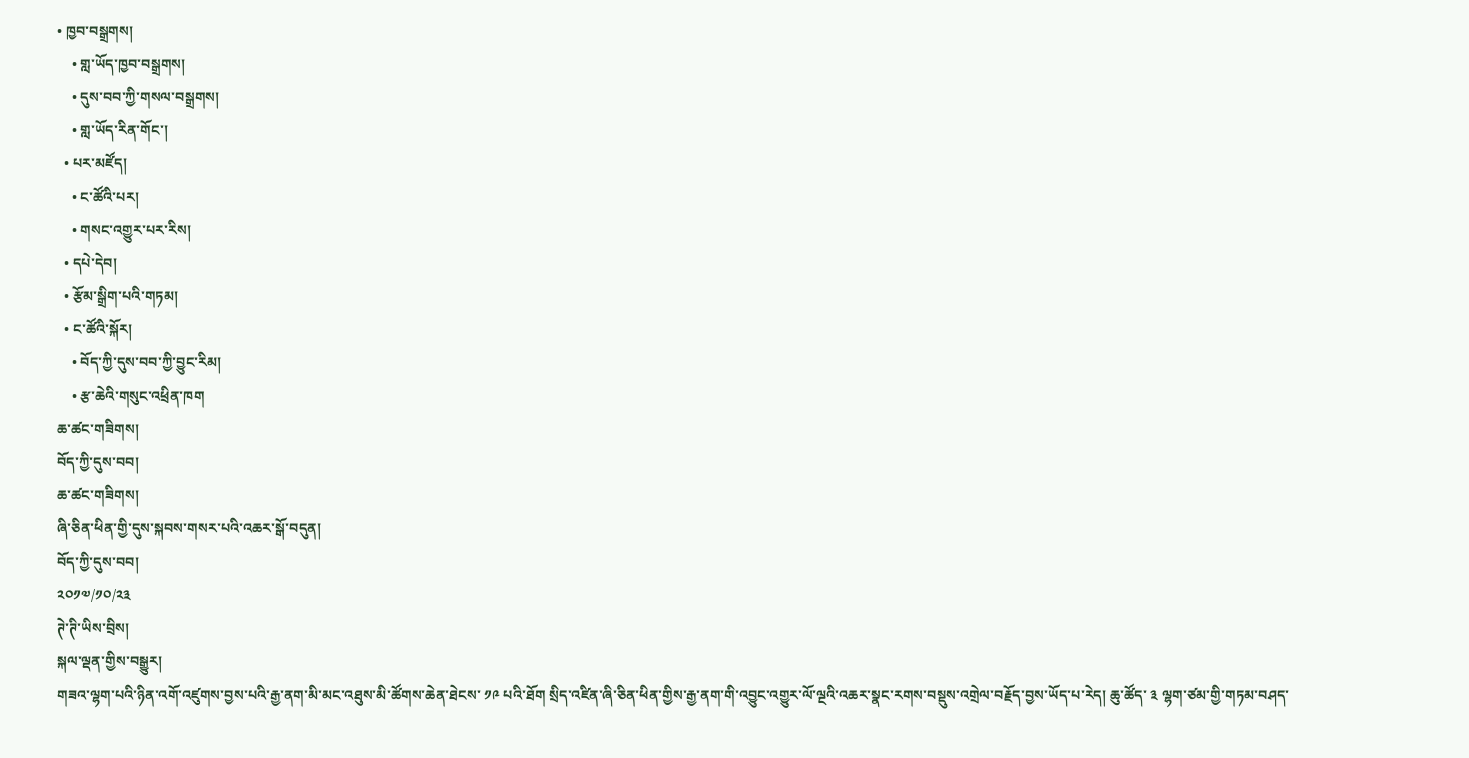• ཁྱབ་བསྒྲགས།
    • གླ་ཡོད་ཁྱབ་བསྒྲགས།
    • དུས་བབ་ཀྱི་གསལ་བསྒྲགས།
    • གླ་ཡོད་རིན་གོང་།
  • པར་མཛོད།
    • ང་ཚོའི་པར།
    • གསང་འགྱུར་པར་རིས།
  • དཔེ་དེབ།
  • རྩོམ་སྒྲིག་པའི་གཏམ།
  • ང་ཚོའི་སྐོར།
    • བོད་ཀྱི་དུས་བབ་ཀྱི་བྱུང་རིམ།
    • རྩ་ཆེའི་གསུང་འཕྲིན་ཁག
ཆ་ཚང་གཟིགས།
བོད་ཀྱི་དུས་བབ།
ཆ་ཚང་གཟིགས།
ཞི་ཅིན་ཕིན་གྱི་དུས་སྐབས་གསར་པའི་འཆར་སྒོ་བདུན།
བོད་ཀྱི་དུས་བབ།
༢༠༡༧/༡༠/༢༣
ཊེ་ཊི་ཡིས་བྲིས།
སྐལ་ལྡན་གྱིས་བསྒྱུར།
གཟའ་ལྷག་པའི་ཉིན་འགོ་འཛུགས་བྱས་པའི་རྒྱ་ནག་མི་མང་འཐུས་མི་ཚོགས་ཆེན་ཐེངས་ ༡༩ པའི་ཐོག སྲིད་འཛིན་ཞི་ཅིན་ཕིན་གྱིས་རྒྱ་ནག་གི་འབྱུང་འགྱུར་ལོ་ལྔའི་འཆར་སྣང་རགས་བསྡུས་འགྲེལ་བརྗོད་བྱས་ཡོད་པ་རེད། ཆུ་ཚོད་ ༣ ལྷག་ཙམ་གྱི་གཏམ་བཤད་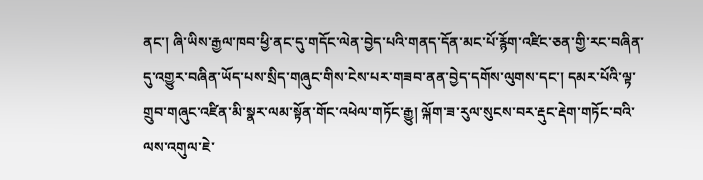ནང་། ཞི་ཡིས་རྒྱལ་ཁབ་ཕྱི་ནང་དུ་གདོང་ལེན་བྱེད་པའི་གནད་དོན་མང་པོ་རྙོག་འཛིང་ཅན་གྱི་རང་བཞིན་དུ་འགྱུར་བཞིན་ཡོད་པས་སྲིད་གཞུང་གིས་ངེས་པར་གཟབ་ནན་བྱེད་དགོས་ལུགས་དང་། དམར་པོའི་ལྟ་གྲུབ་གཞུང་འཛིན་མི་སྣར་ལམ་སྟོན་གོང་འཕེལ་གཏོང་རྒྱུ། ལྐོག་ཟ་རུལ་སུངས་བར་རྡུང་རྡེག་གཏོང་བའི་ལས་འགུལ་ཇེ་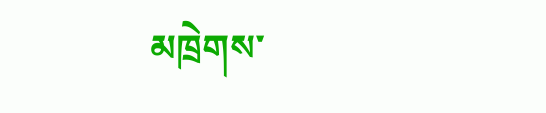མཁྲེགས་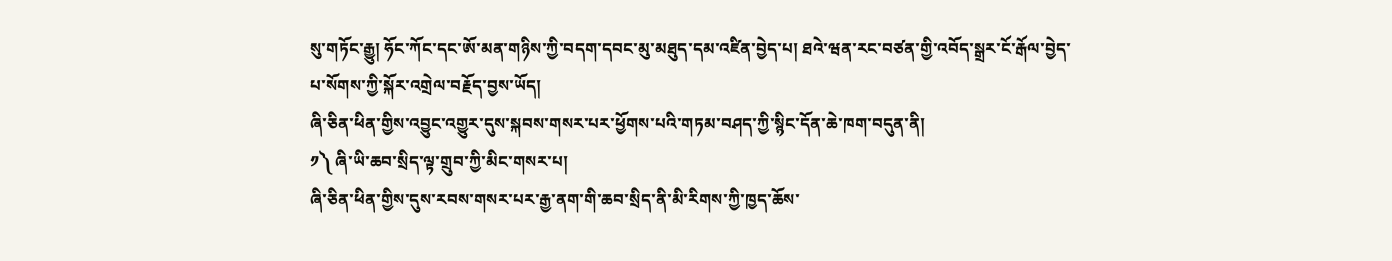སུ་གཏོང་རྒྱུ། ཧོང་ཀོང་དང་ཨོ་མན་གཉིས་ཀྱི་བདག་དབང་མུ་མཐུད་དམ་འཛིན་བྱེད་པ། ཐའེ་ཝན་རང་བཙན་གྱི་འབོད་སྒྲར་ངོ་རྒོལ་བྱེད་པ་སོགས་ཀྱི་སྐོར་འགྲེལ་བརྗོད་བྱས་ཡོད།
ཞི་ཅིན་ཕིན་གྱིས་འབྱུང་འགྱུར་དུས་སྐབས་གསར་པར་ཕྱོགས་པའི་གཏམ་བཤད་ཀྱི་སྙིང་དོན་ཆེ་ཁག་བདུན་ནི།
༡༽ ཞི་ཡི་ཆབ་སྲིད་ལྟ་གྲུབ་ཀྱི་མིང་གསར་པ།
ཞི་ཅིན་ཕིན་གྱིས་དུས་རབས་གསར་པར་རྒྱ་ནག་གི་ཆབ་སྲིད་ནི་མི་རིགས་ཀྱི་ཁྱད་ཆོས་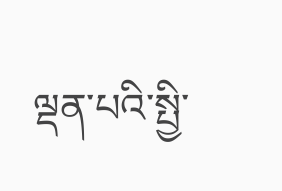ལྡན་པའི་སྤྱི་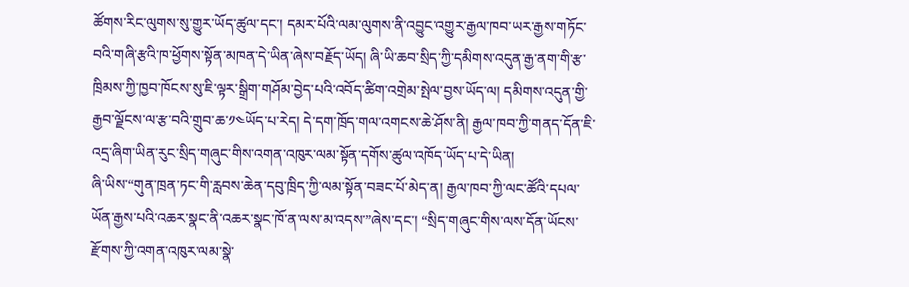ཚོགས་རིང་ལུགས་སུ་གྱུར་ཡོད་ཚུལ་དང་། དམར་པོའི་ལམ་ལུགས་ནི་འབྱུང་འགྱུར་རྒྱལ་ཁབ་ཡར་རྒྱས་གཏོང་བའི་གཞི་རྩའི་ཁ་ཕྱོགས་སྟོན་མཁན་དེ་ཡིན་ཞེས་བརྗོད་ཡོད། ཞི་ཡི་ཆབ་སྲིད་ཀྱི་དམིགས་འདུན་རྒྱ་ནག་གི་རྩ་ཁྲིམས་ཀྱི་ཁྱབ་ཁོངས་སུ་ཇི་ལྟར་སྒྲིག་གཤོམ་བྱེད་པའི་འབོད་ཚིག་འགྲེམ་སྤེལ་བྱས་ཡོད་ལ། དམིགས་འདུན་གྱི་རྒྱབ་ལྗོངས་ལ་རྩ་བའི་གྲུབ་ཆ་༡༤ཡོད་པ་རེད། དེ་དག་ཁྲོད་གལ་འགངས་ཆེ་ཤོས་ནི། རྒྱལ་ཁབ་ཀྱི་གནད་དོན་ཇི་འདྲ་ཞིག་ཡིན་རུང་སྲིད་གཞུང་གིས་འགན་འཁུར་ལམ་སྟོན་དགོས་ཚུལ་འཁོད་ཡོད་པ་དེ་ཡིན།
ཞི་ཡིས་“གུན་ཁྲན་ཏང་གི་རླབས་ཆེན་དབུ་ཁྲིད་ཀྱི་ལམ་སྟོན་བཟང་པོ་མེད་ན། རྒྱལ་ཁབ་ཀྱི་ལང་ཚོའི་དཔལ་ཡོན་རྒྱས་པའི་འཆར་སྣང་ནི་འཆར་སྣང་ཁོ་ན་ལས་མ་འདས་”ཞེས་དང་། “སྲིད་གཞུང་གིས་ལས་དོན་ཡོངས་རྫོགས་ཀྱི་འགན་འཁུར་ལམ་སྣེ་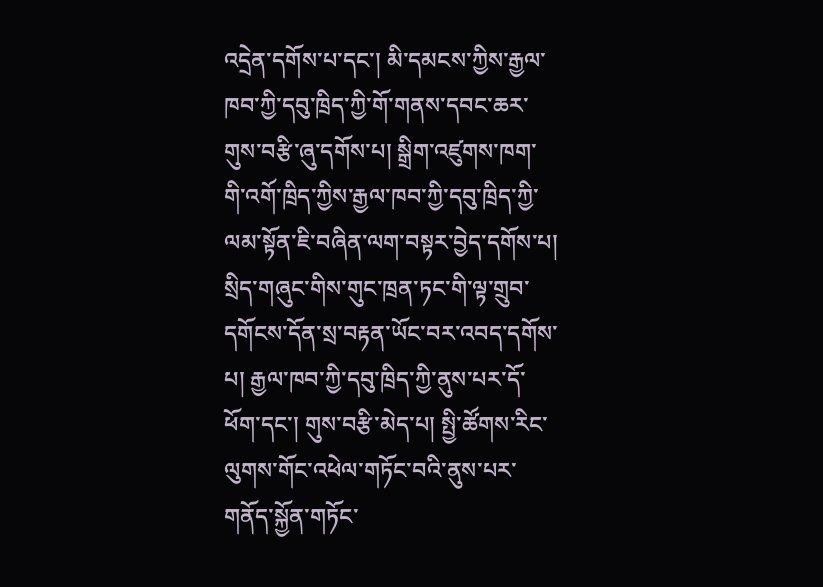འདྲེན་དགོས་པ་དང་། མི་དམངས་ཀྱིས་རྒྱལ་ཁབ་ཀྱི་དབུ་ཁྲིད་ཀྱི་གོ་གནས་དབང་ཆར་གུས་བརྩི་ཞུ་དགོས་པ། སྒྲིག་འཛུགས་ཁག་གི་འགོ་ཁྲིད་ཀྱིས་རྒྱལ་ཁབ་ཀྱི་དབུ་ཁྲིད་ཀྱི་ལམ་སྟོན་ཇི་བཞིན་ལག་བསྟར་བྱེད་དགོས་པ། སྲིད་གཞུང་གིས་གུང་ཁྲན་ཏང་གི་ལྟ་གྲུབ་དགོངས་དོན་སྲ་བརྟན་ཡོང་བར་འབད་དགོས་པ། རྒྱལ་ཁབ་ཀྱི་དབུ་ཁྲིད་ཀྱི་ནུས་པར་དོ་ཕོག་དང་། གུས་བརྩི་མེད་པ། སྤྱི་ཚོགས་རིང་ལུགས་གོང་འཕེལ་གཏོང་བའི་ནུས་པར་གནོད་སྐྱོན་གཏོང་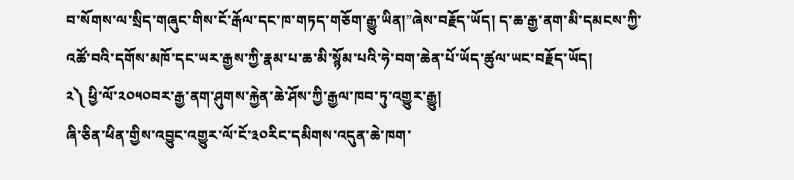བ་སོགས་ལ་སྲིད་གཞུང་གིས་ངོ་རྒོལ་དང་ཁ་གཏད་གཅོག་རྒྱུ་ཡིན།”ཞེས་བརྗོད་ཡོད། ད་ཆ་རྒྱ་ནག་མི་དམངས་ཀྱི་འཚོ་བའི་དགོས་མཁོ་དང་ཡར་རྒྱས་ཀྱི་རྣམ་པ་ཆ་མི་སྙོམ་པའི་ཧེ་བག་ཆེན་པོ་ཡོད་ཚུལ་ཡང་བརྗོད་ཡོད།
༢༽ ཕྱི་ལོ་༢༠༥༠བར་རྒྱ་ནག་ཤུགས་རྐྱེན་ཆེ་ཤོས་ཀྱི་རྒྱལ་ཁབ་ཏུ་འགྱུར་རྒྱུ།
ཞི་ཅིན་ཕིན་གྱིས་འབྱུང་འགྱུར་ལོ་ངོ་༣༠རིང་དམིགས་འདུན་ཆེ་ཁག་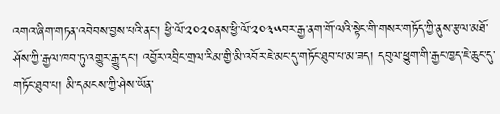འགའ་ཞིག་གཏན་འབེབས་བྱས་པའི་ནང་། ཕྱི་ལོ་༢༠༢༠ནས་ཕྱི་ལོ་༢༠༣༥བར་རྒྱ་ནག་གོ་ལའི་སྟེང་གི་གསར་གཏོད་ཀྱི་ནུས་རྩལ་མཐོ་ཤོས་ཀྱི་རྒྱལ་ཁབ་ཏུ་འགྱུར་རྒྱུ་དང་། འབྱོར་འབྲིང་གྲལ་རིམ་གྱི་མི་འབོར་ཇེ་མང་དུ་གཏོང་ཐུབ་པ་མ་ཟད། དབུལ་ཕྱུག་གི་རྒྱང་ཁྱད་ཇེ་ཆུང་དུ་གཏོང་ཐུབ་པ། མི་དམངས་ཀྱི་ཤེས་ཡོན་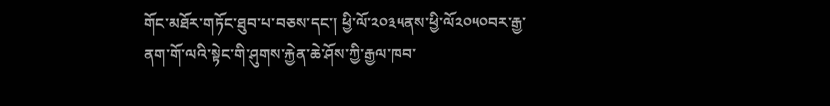གོང་མཐོར་གཏོང་ཐུབ་པ་བཅས་དང་། ཕྱི་ལོ་༢༠༣༥ནས་ཕྱི་ལོ༢༠༥༠བར་རྒྱ་ནག་གོ་ལའི་སྟེང་གི་ཤུགས་རྐྱེན་ཆེ་ཤོས་ཀྱི་རྒྱལ་ཁབ་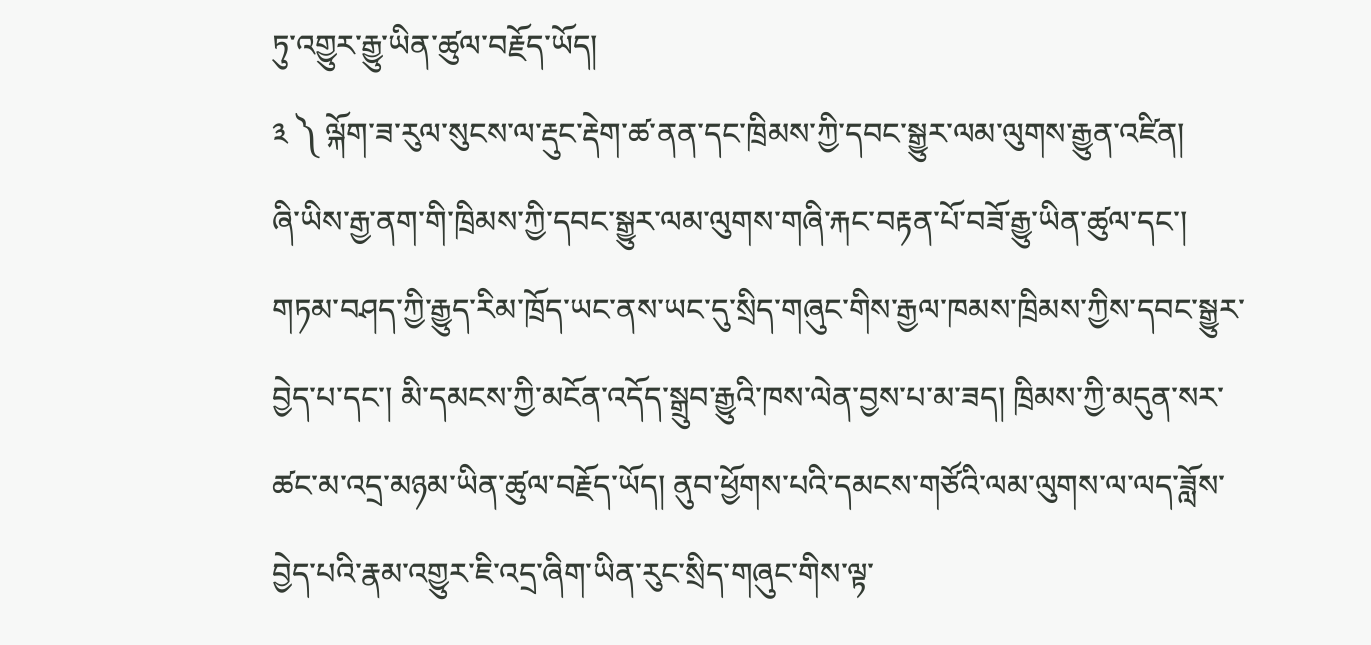ཏུ་འགྱུར་རྒྱུ་ཡིན་ཚུལ་བརྗོད་ཡོད།
༣ ༽ ལྐོག་ཟ་རུལ་སུངས་ལ་རྡུང་རྡེག་ཚ་ནན་དང་ཁྲིམས་ཀྱི་དབང་སྒྱུར་ལམ་ལུགས་རྒྱུན་འཛིན།
ཞི་ཡིས་རྒྱ་ནག་གི་ཁྲིམས་ཀྱི་དབང་སྒྱུར་ལམ་ལུགས་གཞི་རྐང་བརྟན་པོ་བཟོ་རྒྱུ་ཡིན་ཚུལ་དང་། གཏམ་བཤད་ཀྱི་རྒྱུད་རིམ་ཁྲོད་ཡང་ནས་ཡང་དུ་སྲིད་གཞུང་གིས་རྒྱལ་ཁམས་ཁྲིམས་ཀྱིས་དབང་སྒྱུར་བྱེད་པ་དང་། མི་དམངས་ཀྱི་མངོན་འདོད་སྒྲུབ་རྒྱུའི་ཁས་ལེན་བྱས་པ་མ་ཟད། ཁྲིམས་ཀྱི་མདུན་སར་ཚང་མ་འདྲ་མཉམ་ཡིན་ཚུལ་བརྗོད་ཡོད། ནུབ་ཕྱོགས་པའི་དམངས་གཙོའི་ལམ་ལུགས་ལ་ལད་ཟློས་བྱེད་པའི་རྣམ་འགྱུར་ཇི་འདྲ་ཞིག་ཡིན་རུང་སྲིད་གཞུང་གིས་ལྟ་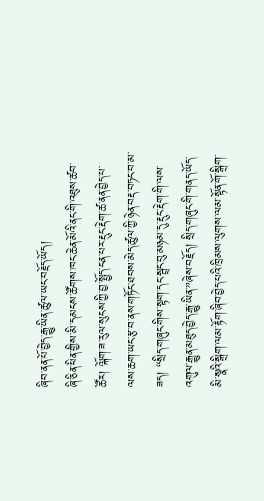ཞིབ་ནན་པོ་བྱེད་རྒྱུ་ཡིན་ཚུལ་ཡང་བརྗོད་ཡོད།
ཞི་ཅིན་ཕིན་གྱིས་མི་དམངས་ཚོགས་ཁང་ཆེན་མོའི་ནང་གི་འཐུས་ཚབ་ཚོར། ལྐོག་ཟ་རུལ་སུངས་ཀྱི་བྱ་སྤྱོད་ངན་པར་རྡུང་རྡེག་ཚ་ནན་བྱེད་པ་ལས་ཆག་ཡང་རྩ་བ་ནས་གཏོང་ཐབས་མེད་ཚུལ་ཀྱི་ཉེན་བརྡ་བཏང་བ་མ་ཟད། “སྲིད་གཞུང་གིས་སྟག་དང་སྦྲང་བུ་མཉམ་དུ་རྡུང་རྡེག་གི་ལས་འགུལ་རྒྱུན་མཐུད་བྱེད་རྒྱུ་ཡིན་”ཞེས་བརྗོད། སྲིད་གཞུང་གི་གནད་ཡོད་མི་སྣའི་སྒྲིག་ལམ་རྟོག་ཞིབ་བྱེད་པའི་ཁྲིམས་ལུགས་ལམ་སྟོན་གོ་སྒྲིག་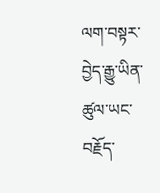ལག་བསྟར་བྱེད་རྒྱུ་ཡིན་ཚུལ་ཡང་བརྗོད་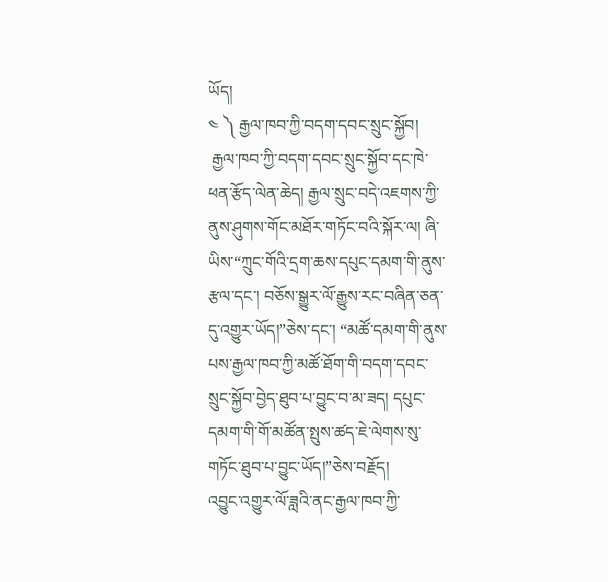ཡོད།
༤ ༽ རྒྱལ་ཁབ་ཀྱི་བདག་དབང་སྲུང་སྐྱོབ།
 རྒྱལ་ཁབ་ཀྱི་བདག་དབང་སྲུང་སྐྱོབ་དང་ཁེ་ཕན་རྩོད་ལེན་ཆེད། རྒྱལ་སྲུང་བདེ་འཇགས་ཀྱི་ནུས་ཤུགས་གོང་མཐོར་གཏོང་བའི་སྐོར་ལ། ཞི་ཡིས་“ཀྲུང་གོའི་དྲག་ཆས་དཔུང་དམག་གི་ནུས་རྩལ་དང་། བཅོས་སྒྱུར་ལོ་རྒྱུས་རང་བཞིན་ཅན་དུ་འགྱུར་ཡོད།”ཅེས་དང་། “མཚོ་དམག་གི་ནུས་པས་རྒྱལ་ཁབ་ཀྱི་མཚོ་ཐོག་གི་བདག་དབང་སྲུང་སྐྱོབ་བྱེད་ཐུབ་པ་བྱུང་བ་མ་ཟད། དཔུང་དམག་གི་གོ་མཚོན་སྤུས་ཚད་ཇེ་ལེགས་སུ་གཏོང་ཐུབ་པ་བྱུང་ཡོད།”ཅེས་བརྗོད།
འབྱུང་འགྱུར་ལོ་ཟླའི་ནང་རྒྱལ་ཁབ་ཀྱི་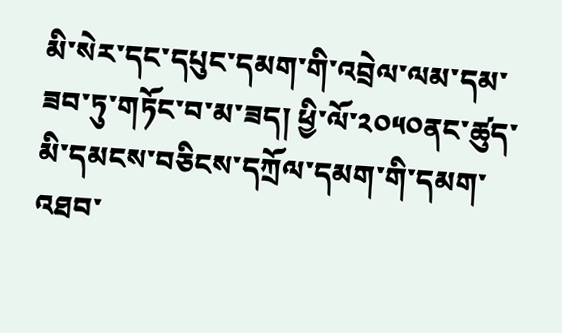མི་སེར་དང་དཔུང་དམག་གི་འབྲེལ་ལམ་དམ་ཟབ་ཏུ་གཏོང་བ་མ་ཟད། ཕྱི་ལོ་༢༠༥༠ནང་ཚུད་མི་དམངས་བཅིངས་དཀྲོལ་དམག་གི་དམག་འཐབ་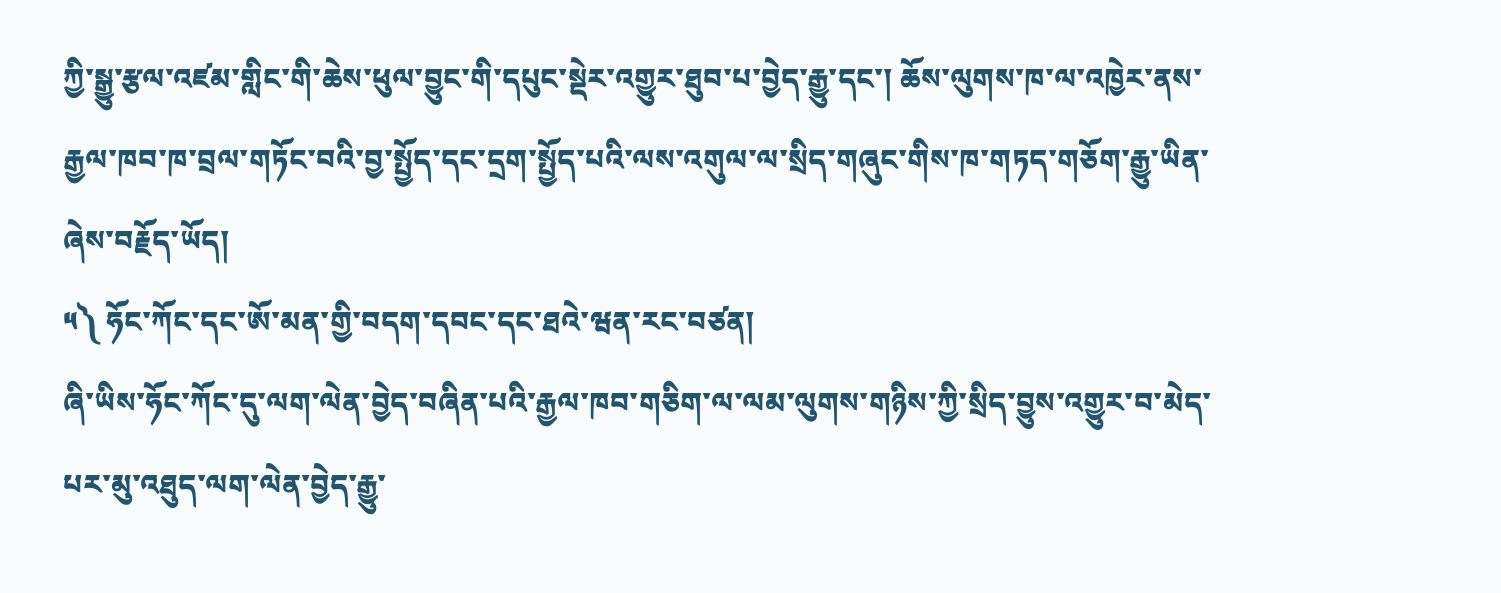ཀྱི་སྒྱུ་རྩལ་འཛམ་གླིང་གི་ཆེས་ཕུལ་བྱུང་གི་དཔུང་སྡེར་འགྱུར་ཐུབ་པ་བྱེད་རྒྱུ་དང་། ཆོས་ལུགས་ཁ་ལ་འཁྱེར་ནས་རྒྱལ་ཁབ་ཁ་བྲལ་གཏོང་བའི་བྱ་སྤྱོད་དང་དྲག་སྤྱོད་པའི་ལས་འགུལ་ལ་སྲིད་གཞུང་གིས་ཁ་གཏད་གཅོག་རྒྱུ་ཡིན་ཞེས་བརྗོད་ཡོད།
༥༽ ཧོང་ཀོང་དང་ཨོ་མན་གྱི་བདག་དབང་དང་ཐའེ་ཝན་རང་བཙན།
ཞི་ཡིས་ཧོང་ཀོང་དུ་ལག་ལེན་བྱེད་བཞིན་པའི་རྒྱལ་ཁབ་གཅིག་ལ་ལམ་ལུགས་གཉིས་ཀྱི་སྲིད་བྱུས་འགྱུར་བ་མེད་པར་མུ་འཐུད་ལག་ལེན་བྱེད་རྒྱུ་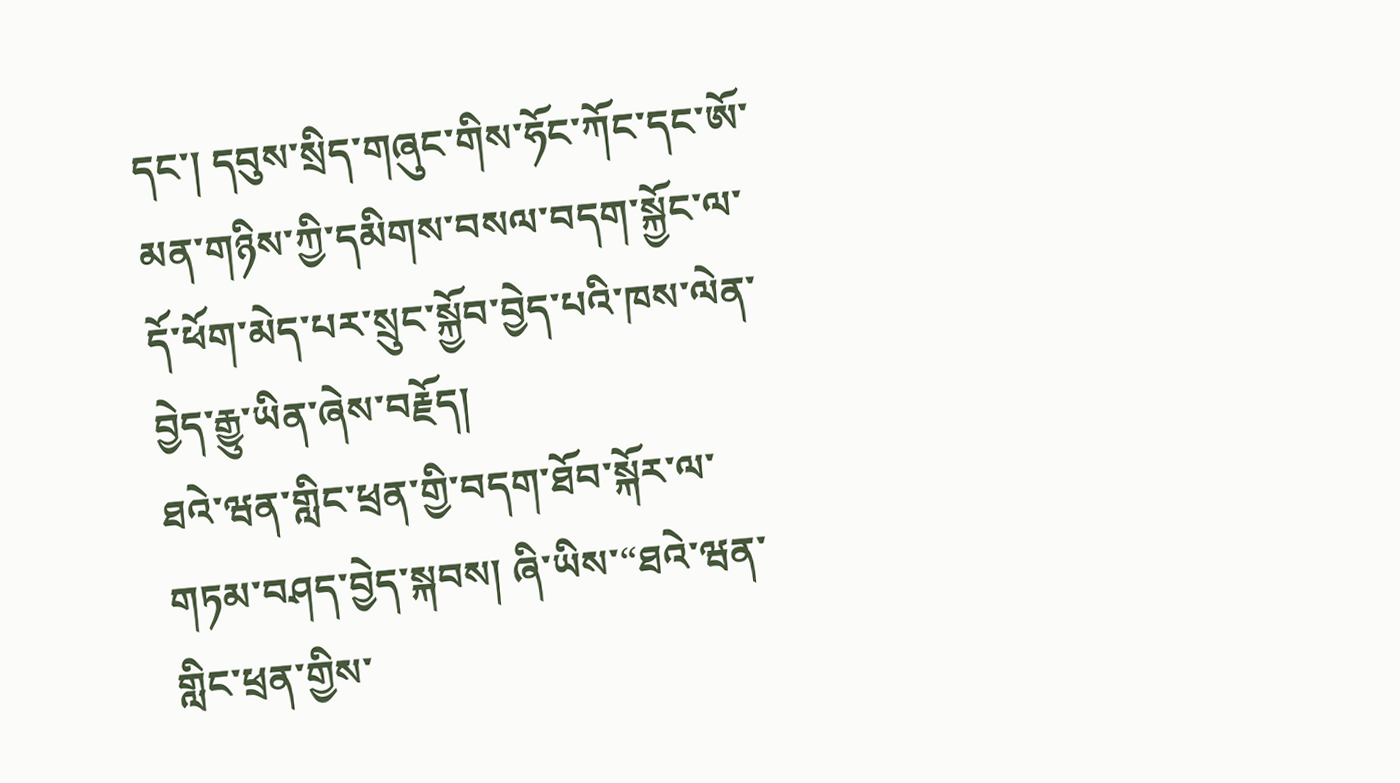དང་། དབུས་སྲིད་གཞུང་གིས་ཧོང་ཀོང་དང་ཨོ་མན་གཉིས་ཀྱི་དམིགས་བསལ་བདག་སྐྱོང་ལ་དོ་ཕོག་མེད་པར་སྲུང་སྐྱོབ་བྱེད་པའི་ཁས་ལེན་བྱེད་རྒྱུ་ཡིན་ཞེས་བརྗོད།
ཐའེ་ཝན་གླིང་ཕྲན་གྱི་བདག་ཐོབ་སྐོར་ལ་གཏམ་བཤད་བྱེད་སྐབས། ཞི་ཡིས་“ཐའེ་ཝན་གླིང་ཕྲན་གྱིས་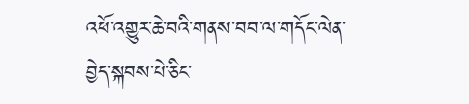འཕོ་འགྱུར་ཆེ་བའི་གནས་བབ་ལ་གདོང་ལེན་བྱེད་སྐབས་པེ་ཅིང་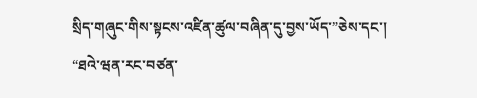སྲིད་གཞུང་གིས་སྟངས་འཛིན་ཚུལ་བཞིན་དུ་བྱས་ཡོད་”ཅེས་དང་། “ཐའེ་ཝན་རང་བཙན་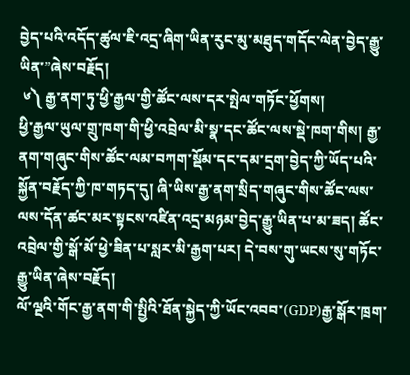བྱེད་པའི་འདོད་ཚུལ་ཇི་འདྲ་ཞིག་ཡིན་རུང་མུ་མཐུད་གདོང་ལེན་བྱེད་རྒྱུ་ཡིན་”ཞེས་བརྗོད།
 ༦༽ རྒྱ་ནག་ཏུ་ཕྱི་རྒྱལ་གྱི་ཚོང་ལས་དར་སྤེལ་གཏོང་ཕྱོགས།
ཕྱི་རྒྱལ་ཡུལ་གྲུ་ཁག་གི་ཕྱི་འབྲེལ་མི་སྣ་དང་ཚོང་ལས་སྡེ་ཁག་གིས། རྒྱ་ནག་གཞུང་གིས་ཚོང་ལམ་བཀག་སྡོམ་དང་དམ་དྲག་བྱེད་ཀྱི་ཡོད་པའི་སྐྱོན་བརྗོད་ཀྱི་ཁ་གཏད་དུ། ཞི་ཡིས་རྒྱ་ནག་སྲིད་གཞུང་གིས་ཚོང་ལས་ལས་དོན་ཚང་མར་སྟངས་འཛིན་འདྲ་མཉམ་བྱེད་རྒྱུ་ཡིན་པ་མ་ཟད། ཚོང་འབྲེལ་གྱི་སྒོ་མོ་ཕྱེ་ཟིན་པ་སླར་མི་རྒྱག་པར། དེ་བས་གུ་ཡངས་སུ་གཏོང་རྒྱུ་ཡིན་ཞེས་བརྗོད།
ལོ་ལྔའི་གོང་རྒྱ་ནག་གི་སྤྱིའི་ཐོན་སྐྱེད་ཀྱི་ཡོང་འབབ་(GDP)རྒྱ་སྒོར་ཁྲག་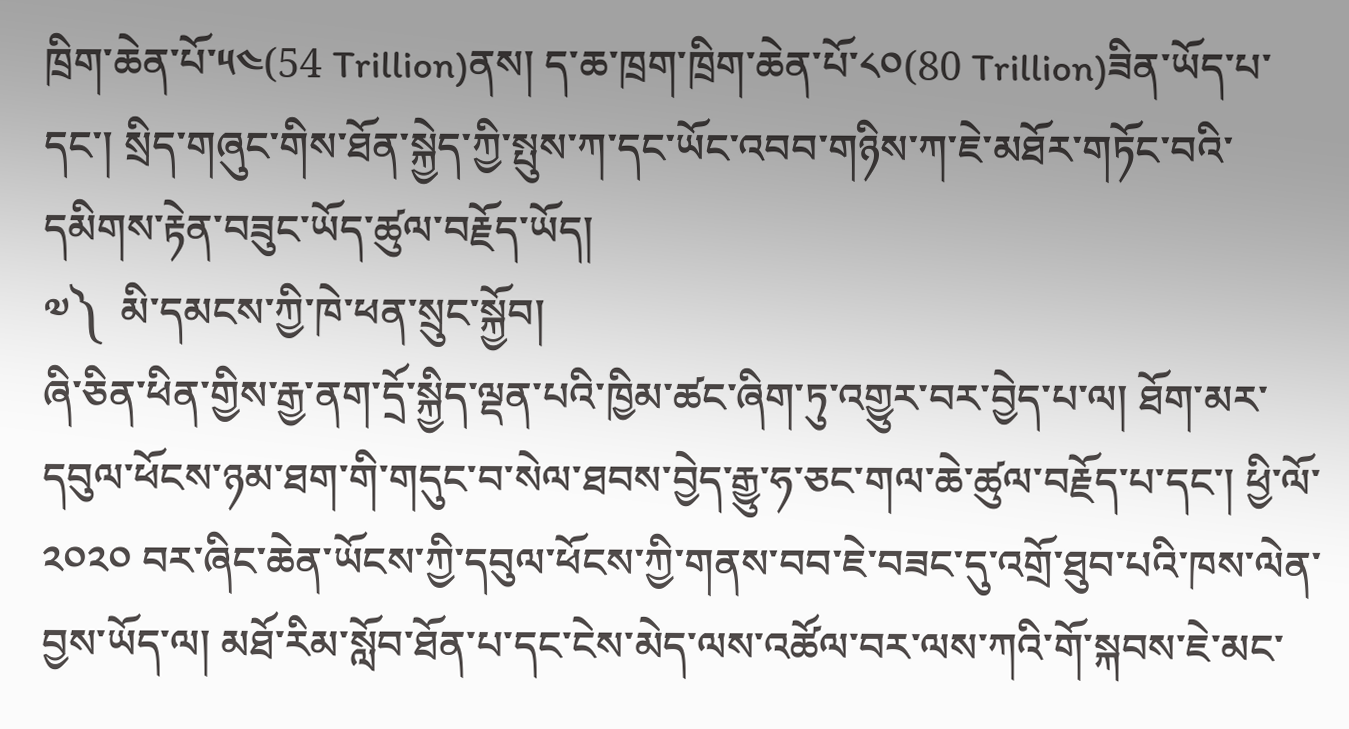ཁྲིག་ཆེན་པོ་༥༤(54 Trillion)ནས། ད་ཆ་ཁྲག་ཁྲིག་ཆེན་པོ་༨༠(80 Trillion)ཟིན་ཡོད་པ་དང་། སྲིད་གཞུང་གིས་ཐོན་སྐྱེད་ཀྱི་སྤུས་ཀ་དང་ཡོང་འབབ་གཉིས་ཀ་ཇེ་མཐོར་གཏོང་བའི་དམིགས་རྟེན་བཟུང་ཡོད་ཚུལ་བརྗོད་ཡོད།
༧༽  མི་དམངས་ཀྱི་ཁེ་ཕན་སྲུང་སྐྱོབ།
ཞི་ཅིན་ཕིན་གྱིས་རྒྱ་ནག་དྲོ་སྐྱིད་ལྡན་པའི་ཁྱིམ་ཚང་ཞིག་ཏུ་འགྱུར་བར་བྱེད་པ་ལ། ཐོག་མར་དབུལ་ཕོངས་ཉམ་ཐག་གི་གདུང་བ་སེལ་ཐབས་བྱེད་རྒྱུ་ཧ་ཅང་གལ་ཆེ་ཚུལ་བརྗོད་པ་དང་། ཕྱི་ལོ་ ༢༠༢༠ བར་ཞིང་ཆེན་ཡོངས་ཀྱི་དབུལ་ཕོངས་ཀྱི་གནས་བབ་ཇེ་བཟང་དུ་འགྲོ་ཐུབ་པའི་ཁས་ལེན་བྱས་ཡོད་ལ། མཐོ་རིམ་སློབ་ཐོན་པ་དང་ངེས་མེད་ལས་འཚོལ་བར་ལས་ཀའི་གོ་སྐབས་ཇེ་མང་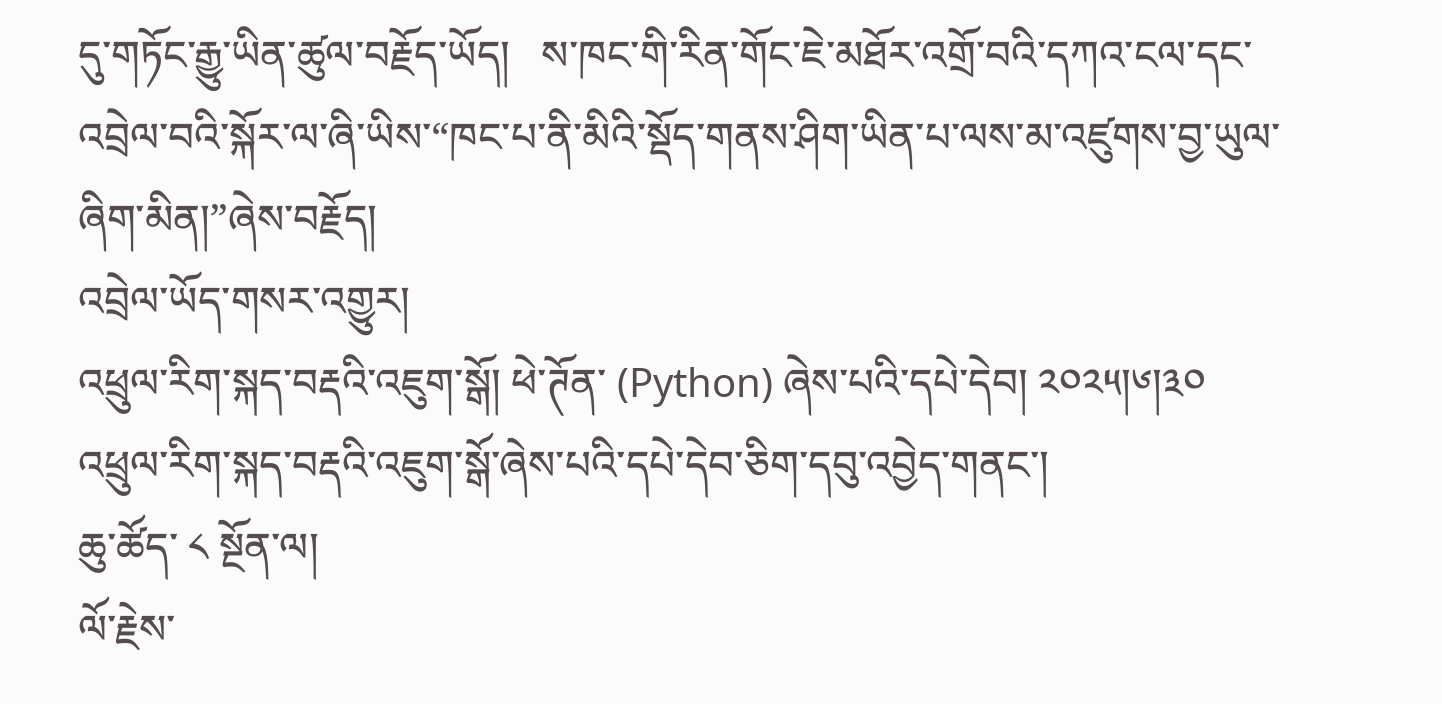དུ་གཏོང་རྒྱུ་ཡིན་ཚུལ་བརྗོད་ཡོད།   ས་ཁང་གི་རིན་གོང་ཇེ་མཐོར་འགྲོ་བའི་དཀའ་ངལ་དང་འབྲེལ་བའི་སྐོར་ལ་ཞི་ཡིས་“ཁང་པ་ནི་མིའི་སྡོད་གནས་ཤིག་ཡིན་པ་ལས་མ་འཛུགས་བྱ་ཡུལ་ཞིག་མིན།”ཞེས་བརྗོད།
འབྲེལ་ཡོད་གསར་འགྱུར།
འཕྲུལ་རིག་སྐད་བརྡའི་འཇུག་སྒོ། ཕེ་ཊོན་ (Python) ཞེས་པའི་དཔེ་དེབ། ༢༠༢༥།༦།༣༠
འཕྲུལ་རིག་སྐད་བརྡའི་འཇུག་སྒོ་ཞེས་པའི་དཔེ་དེབ་ཅིག་དབུ་འབྱེད་གནང་།
ཆུ་ཚོད་ ༨ སྔོན་ལ།
ལོ་རྗེས་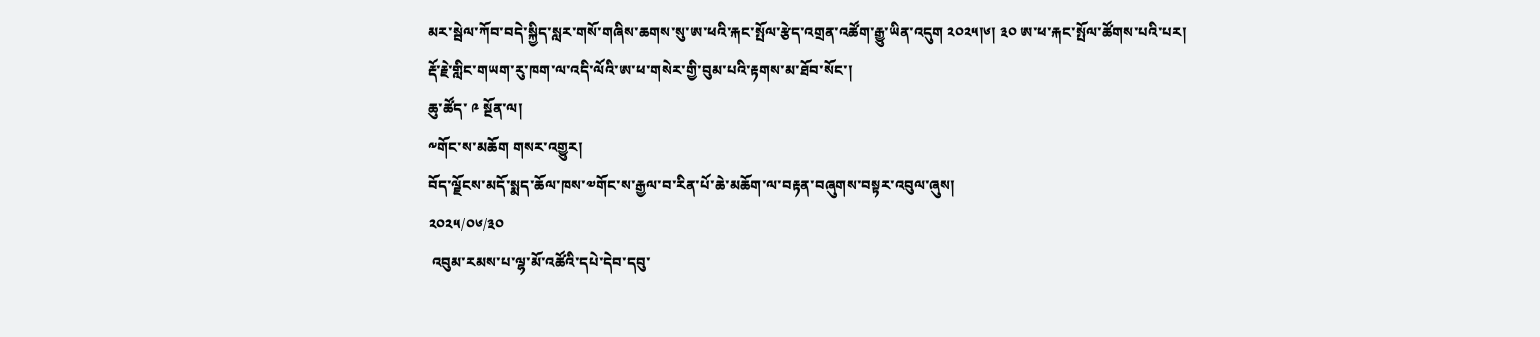མར་སྦེལ་ཀོབ་བདེ་སྐྱིད་སླར་གསོ་གཞིས་ཆགས་སུ་ཨ་ཕའི་རྐང་སྤོལ་རྩེད་འགྲན་འཚོག་རྒྱུ་ཡིན་འདུག ༢༠༢༥།༦། ༣༠ ཨ་ཕ་རྐང་སྤོལ་ཚོགས་པའི་པར།
རྡོ་རྗེ་གླིང་གཡག་རུ་ཁག་ལ་འདི་ལོའི་ཨ་ཕ་གསེར་གྱི་བུམ་པའི་རྟགས་མ་ཐོབ་སོང་།
ཆུ་ཚོད་ ༩ སྔོན་ལ།
༸གོང་ས་མཆོག གསར་འགྱུར།
བོད་ལྗོངས་མདོ་སྨད་ཆོལ་ཁས་༧གོང་ས་རྒྱལ་བ་རིན་པོ་ཆེ་མཆོག་ལ་བརྟན་བཞུགས་བསྟར་འབུལ་ཞུས།
༢༠༢༥/༠༦/༣༠
 འབུམ་རམས་པ་ལྷ་མོ་འཚོའི་དཔེ་དེབ་དབུ་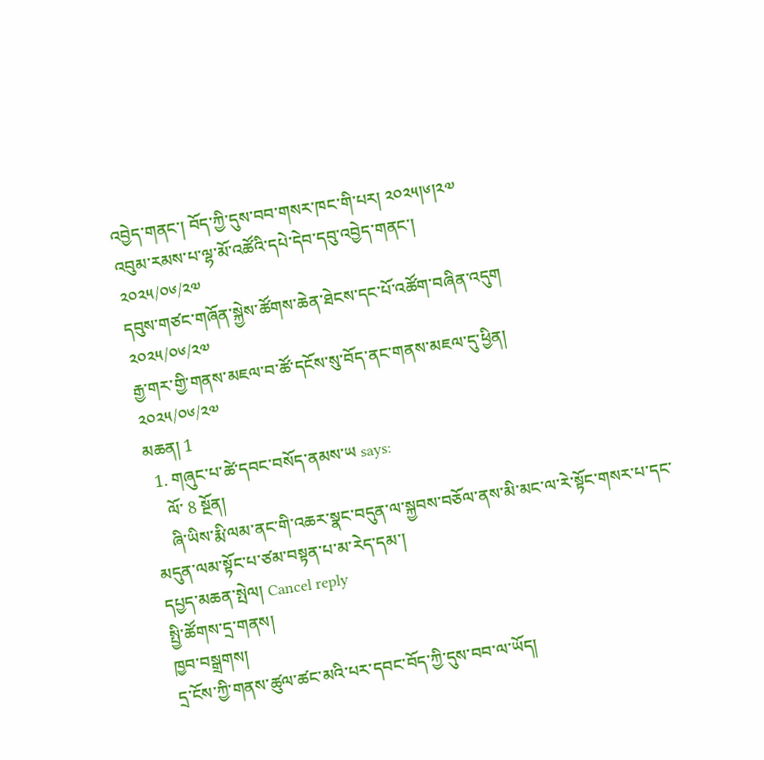འབྱེད་གནང་། བོད་ཀྱི་དུས་བབ་གསར་ཁང་གི་པར། ༢༠༢༥།༦།༢༧
འབུམ་རམས་པ་ལྷ་མོ་འཚོའི་དཔེ་དེབ་དབུ་འབྱེད་གནང་།
༢༠༢༥/༠༦/༢༧
དབུས་གཙང་གཞོན་སྐྱེས་ཚོགས་ཆེན་ཐེངས་དང་པོ་འཚོག་བཞིན་འདུག
༢༠༢༥/༠༦/༢༧
རྒྱ་གར་གྱི་གནས་མཇལ་བ་ཚོ་དངོས་སུ་བོད་ནང་གནས་མཇལ་དུ་ཕྱིན།
༢༠༢༥/༠༦/༢༧
མཆན། 1
  1. གཞུང་པ་ཚེ་དབང་བསོད་ནམས་ཡ says:
    ལོ་ 8 སྔོན།
    ཞི་ཡིས་རྨི་ལམ་ནང་གི་འཆར་སྣང་བདུན་ལ་སྐྱབས་བཅོལ་ནས་མི་མང་ལ་རེ་སྟོང་གསར་པ་དང་མདུན་ལམ་སྟོང་པ་ཙམ་བསྟན་པ་མ་རེད་དམ་།
དཔྱད་མཆན་སྤེལ། Cancel reply
སྤྱི་ཚོགས་དྲ་གནས།
ཁྱབ་བསྒྲགས།
དྲ་ངོས་ཀྱི་གནས་ཚུལ་ཚང་མའི་པར་དབང་བོད་ཀྱི་དུས་བབ་ལ་ཡོད།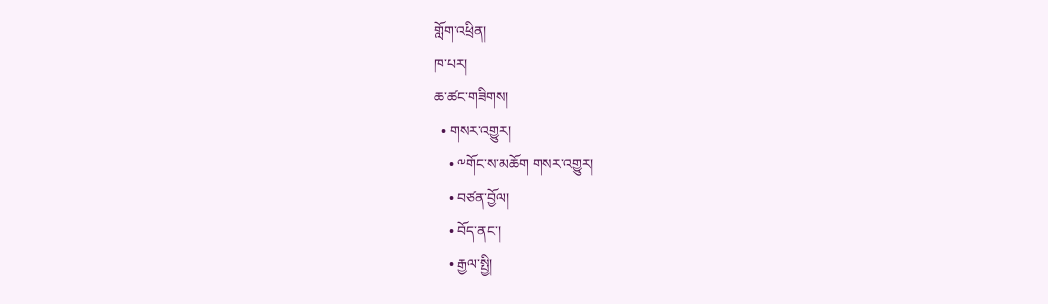གློག་འཕྲིན།
ཁ་པར།
ཆ་ཚང་གཟིགས།
  • གསར་འགྱུར།
    • ༸གོང་ས་མཆོག གསར་འགྱུར།
    • བཙན་བྱོལ།
    • བོད་ནང་།
    • རྒྱལ་སྤྱི།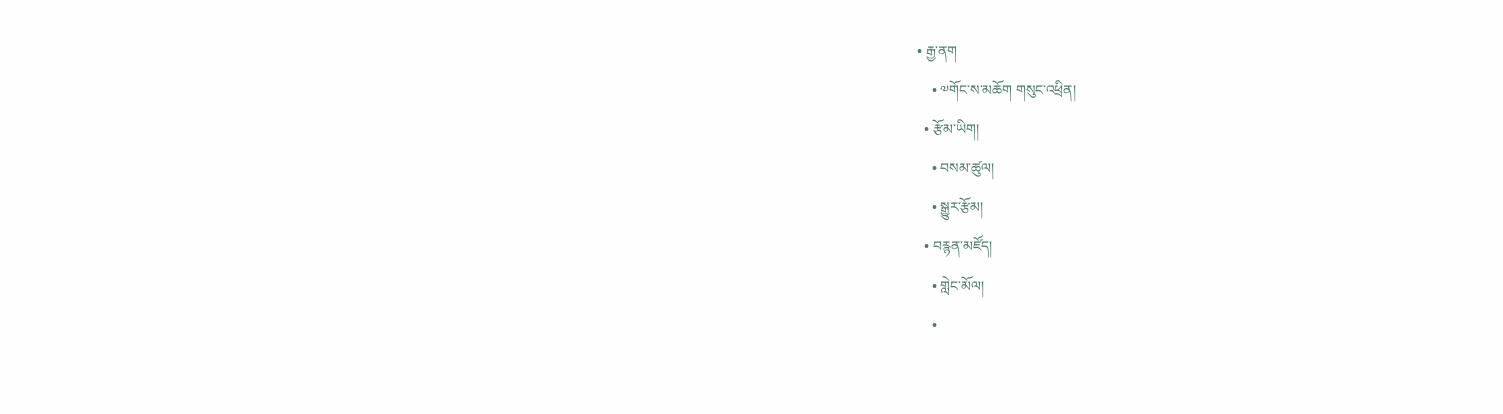• རྒྱ་ནག
    • ༧གོང་ས་མཆོག གསུང་འཕྲིན།
  • རྩོམ་ཡིག།
    • བསམ་ཚུལ།
    • སྒྱུར་རྩོམ།
  • བརྙན་མཛོད།
    • གླེང་མོལ།
    •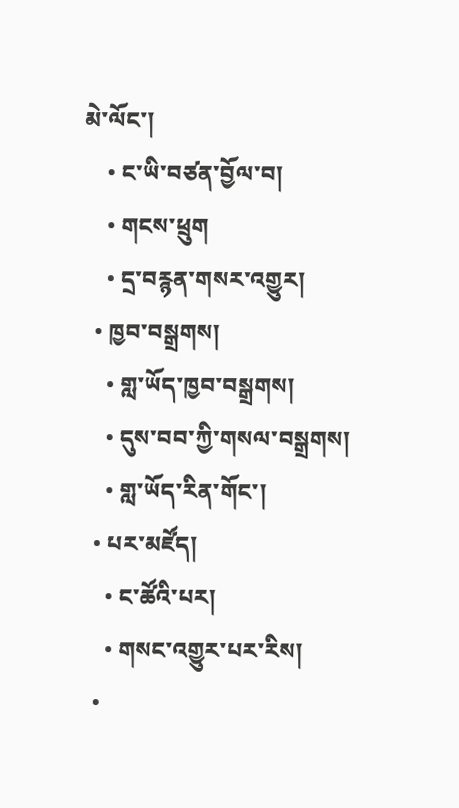མེ་ལོང་།
    • ང་ཡི་བཙན་བྱོལ་བ།
    • གངས་ཕྲུག
    • དྲ་བརྙན་གསར་འགྱུར།
  • ཁྱབ་བསྒྲགས།
    • གླ་ཡོད་ཁྱབ་བསྒྲགས།
    • དུས་བབ་ཀྱི་གསལ་བསྒྲགས།
    • གླ་ཡོད་རིན་གོང་།
  • པར་མཛོད།
    • ང་ཚོའི་པར།
    • གསང་འགྱུར་པར་རིས།
  •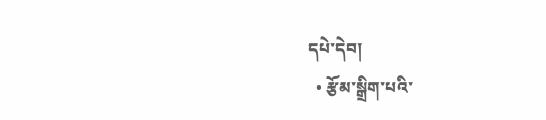དཔེ་དེབ།
  • རྩོམ་སྒྲིག་པའི་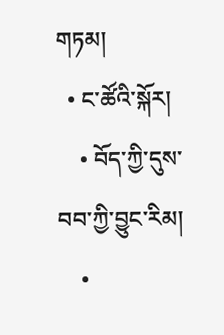གཏམ།
  • ང་ཚོའི་སྐོར།
    • བོད་ཀྱི་དུས་བབ་ཀྱི་བྱུང་རིམ།
    •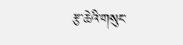རྩ་ཆེའི་གསུང་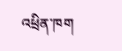འཕྲིན་ཁག